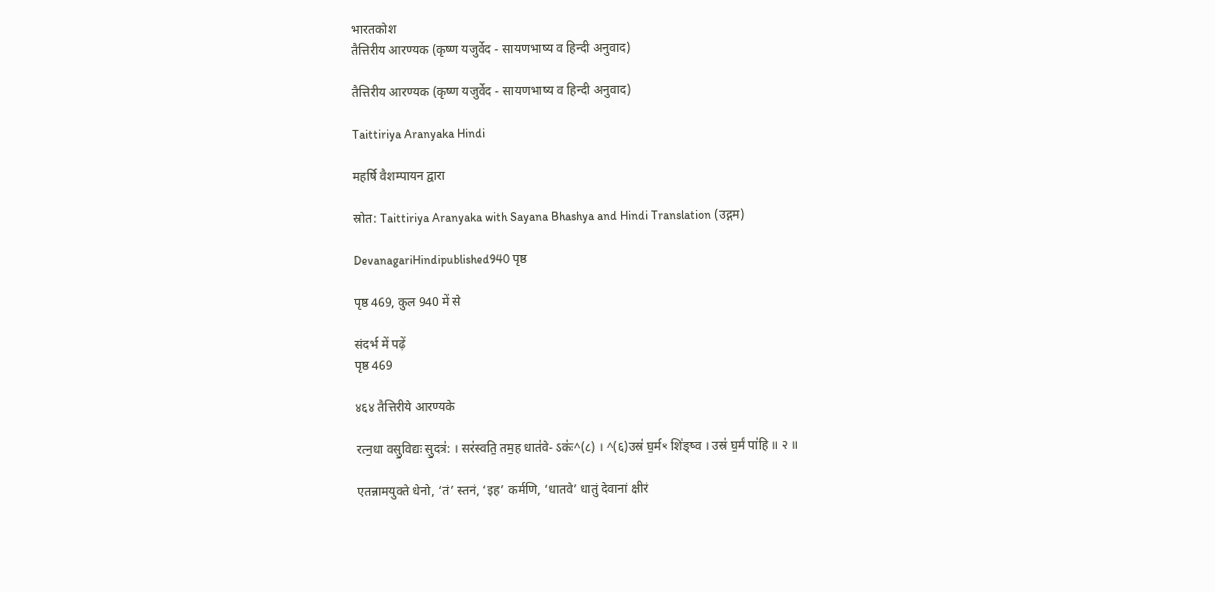भारतकोश
तैत्तिरीय आरण्यक (कृष्ण यजुर्वेद - सायणभाष्य व हिन्दी अनुवाद)

तैत्तिरीय आरण्यक (कृष्ण यजुर्वेद - सायणभाष्य व हिन्दी अनुवाद)

Taittiriya Aranyaka Hindi

महर्षि वैशम्पायन द्वारा

स्रोत: Taittiriya Aranyaka with Sayana Bhashya and Hindi Translation (उद्गम)

DevanagariHindipublished940 पृष्ठ

पृष्ठ 469, कुल 940 में से

संदर्भ में पढ़ें
पृष्ठ 469

४६४ तैत्तिरीये आरण्यके

रत्न॒धा वसु॒विद्यः सु॒दत्र॑: । सर॑स्वति॒ तम॒ह धात॑वे- ऽकः॑^(८) । ^(६)उस्र॑ घ॒र्मꣳ शि॑ङ्ष्व । उस्र॑ घ॒र्मं पा॑हि ॥ २ ॥

एतन्नामयुक्ते धेनो, ‘तं’ स्तनं, ‘इह’ कर्मणि, ‘धातवे’ धातुं देवानां क्षीरं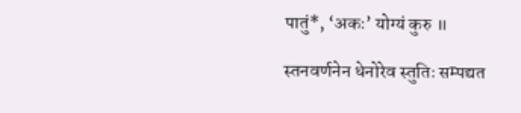पातुं*, ‘अकः’ योग्यं कुरु ॥

स्तनवर्णनेन धेनोरेव स्तुतिः सम्पद्यत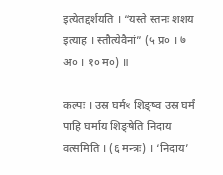इत्येतद्दर्शयति । “यस्ते स्तनः शशय इत्याह । स्तौत्येवैनां” (५ प्र० । ७ अ० । १० म०) ॥

कल्पः । उस्र घर्मꣳ शिङ्ष्व उस्र घर्मं पाहि घर्माय शिङ्षेति निदाय वत्समिति । (६ मन्त्रः) । ‘निदाय’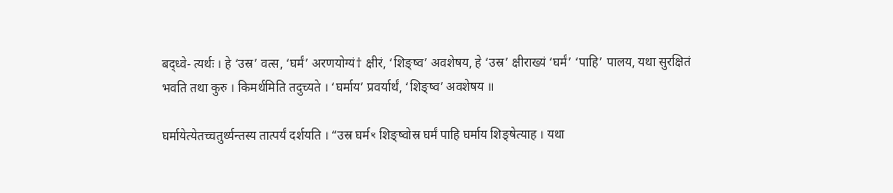बद्ध्वे- त्यर्थः । हे ‘उस्र’ वत्स, ‘घर्मं’ अरणयोग्यं† क्षीरं, ‘शिङ्ष्व’ अवशेषय, हे ‘उस्र’ क्षीराख्यं ‘घर्मं’ ‘पाहि’ पालय, यथा सुरक्षितं भवति तथा कुरु । किमर्थमिति तदुच्यते । ‘घर्माय’ प्रवर्यार्थं, ‘शिङ्ष्व’ अवशेषय ॥

घर्मायेत्येतच्चतुर्थ्यन्तस्य तात्पर्यं दर्शयति । “उस्र घर्मꣳ शिङ्ष्वोस्र घर्मं पाहि घर्माय शिङ्षेत्याह । यथा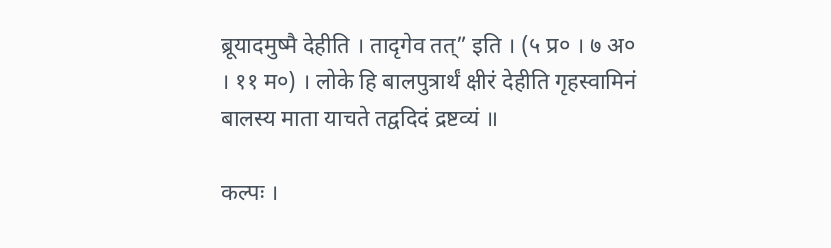ब्रूयादमुष्मै देहीति । तादृगेव तत्” इति । (५ प्र० । ७ अ० । ११ म०) । लोके हि बालपुत्रार्थं क्षीरं देहीति गृहस्वामिनं बालस्य माता याचते तद्वदिदं द्रष्टव्यं ॥

कल्पः ।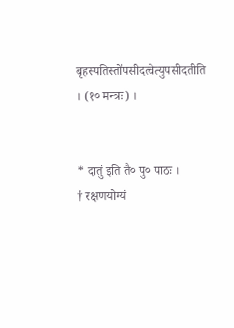बृहस्पतिस्तो॑पसीदत्वेत्युपसीदतीति । (१० मन्त्रः) ।


* दातुं इति तै० पु० पाठः ।
† रक्षणयोग्यं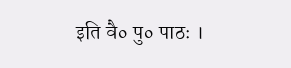इति वै० पु० पाठः ।